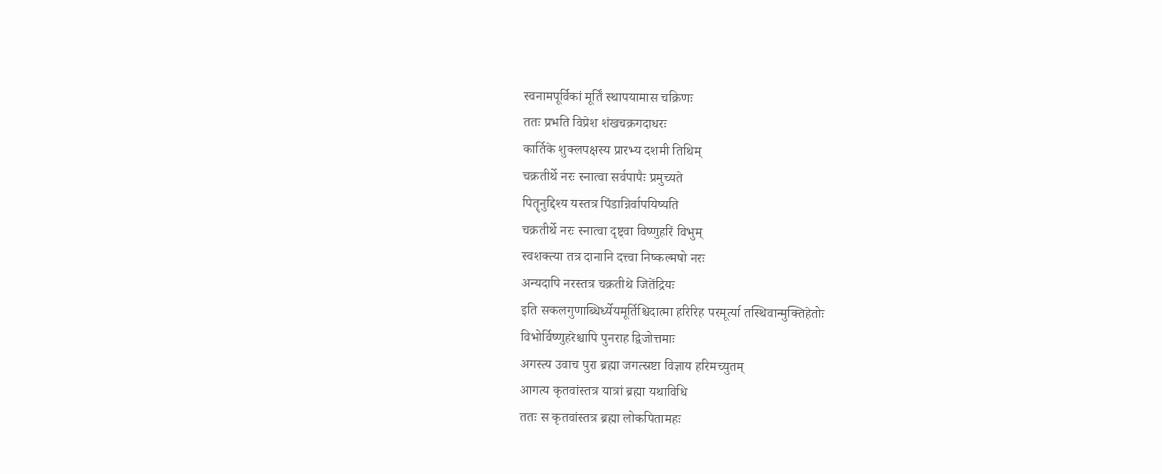स्वनामपूर्विकां मूर्तिं स्थापयामास चक्रिणः
ततः प्रभति विप्रेश शंखचक्रगदाधरः
कार्तिके शुक्लपक्षस्य प्रारभ्य दशमी तिथिम्
चक्रतीर्थे नरः स्नात्वा सर्वपापैः प्रमुच्यते
पितॄनुद्दिश्य यस्तत्र पिंडान्निर्वापयिष्यति
चक्रतीर्थे नरः स्नात्वा दृष्ट्वा विष्णुहरिं विभुम्
स्वशक्त्या तत्र दानानि दत्त्वा निष्कल्मषो नरः
अन्यदापि नरस्तत्र चक्रतीथे जितेंद्रियः
इति सकलगुणाब्धिर्ध्येयमूर्तिश्चिदात्मा हरिरिह परमूर्त्या तस्थिवान्मुक्तिहेतोः
विभोर्विष्णुहरेश्चापि पुनराह द्विजोत्तमाः
अगस्त्य उवाच पुरा ब्रह्मा जगत्स्रष्टा विज्ञाय हरिमच्युतम्
आगत्य कृतवांस्तत्र यात्रां ब्रह्मा यथाविधि
ततः स कृतवांस्तत्र ब्रह्मा लोकपितामहः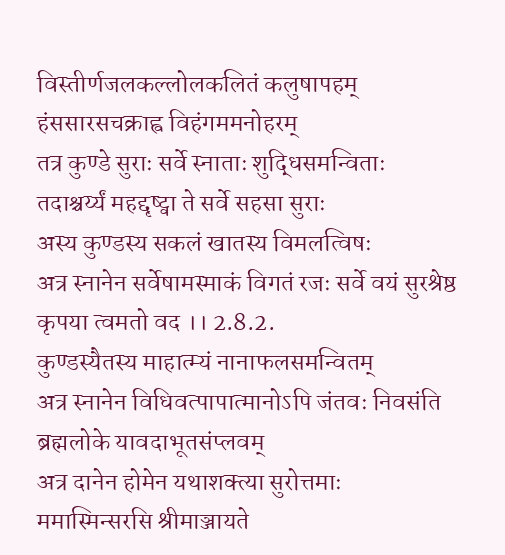विस्तीर्णजलकल्लोलकलितं कलुषापहम्
हंससारसचक्राह्व विहंगममनोहरम्
तत्र कुण्डे सुराः सर्वे स्नाताः शुद्धिसमन्विताः
तदाश्चर्य्यं महद्दृष्ट्वा ते सर्वे सहसा सुराः
अस्य कुण्डस्य सकलं खातस्य विमलत्विषः
अत्र स्नानेन सर्वेषामस्माकं विगतं रजः सर्वे वयं सुरश्रेष्ठ कृपया त्वमतो वद ।। 2.8.2.
कुण्डस्यैतस्य माहात्म्यं नानाफलसमन्वितम्
अत्र स्नानेन विधिवत्पापात्मानोऽपि जंतवः निवसंति ब्रह्मलोके यावदाभूतसंप्लवम्
अत्र दानेन होमेन यथाशक्त्या सुरोत्तमाः
ममास्मिन्सरसि श्रीमाञ्जायते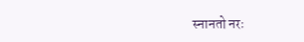स्नानतो नरः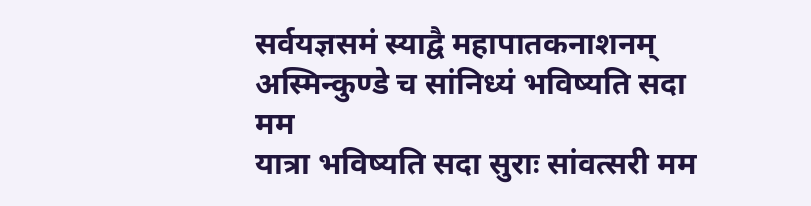सर्वयज्ञसमं स्याद्वै महापातकनाशनम्
अस्मिन्कुण्डे च सांनिध्यं भविष्यति सदा मम
यात्रा भविष्यति सदा सुराः सांवत्सरी मम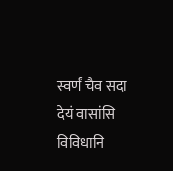स्वर्णं चैव सदा देयं वासांसि विविधानि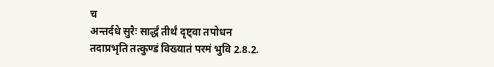च
अन्तर्दधे सुरैः सार्द्धं तीर्थं दृष्ट्वा तपोधन
तदाप्रभृति तत्कुण्डं विख्यातं परमं भुवि 2.8.2.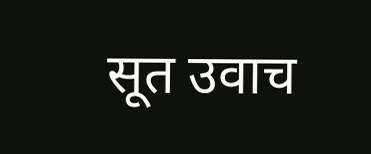सूत उवाच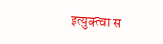इत्युक्त्वा स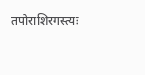तपोराशिरगस्त्यः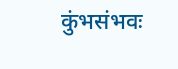कुंभसंभवः